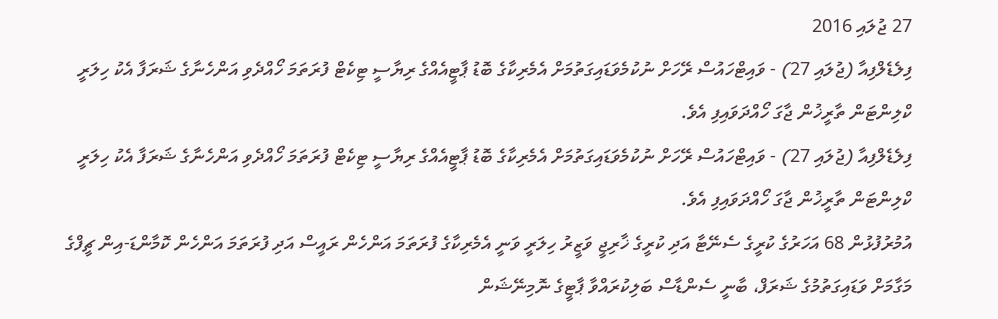27 ޖުލައި 2016
ފިލެޑެލްފިއާ (ޖުލައި 27) - ވައިޓްހައުސް ރޭހަށް ނުކުމެވަޑައިގަތުމަށް އެމެރިކާގެ ބޮޑު ޕާޓީއެއްގެ ރިޔާސީ ޓިކެޓް ފުރަތަމަ ހޯއްދެވި އަންހެނާގެ ޝަރަފާ އެކު ހިލަރީ ކްލިންޓަން ތާރީޚުން ޖާގަ ހޯއްދަވައިފި އެވެ.
ފިލެޑެލްފިއާ (ޖުލައި 27) - ވައިޓްހައުސް ރޭހަށް ނުކުމެވަޑައިގަތުމަށް އެމެރިކާގެ ބޮޑު ޕާޓީއެއްގެ ރިޔާސީ ޓިކެޓް ފުރަތަމަ ހޯއްދެވި އަންހެނާގެ ޝަރަފާ އެކު ހިލަރީ ކްލިންޓަން ތާރީޚުން ޖާގަ ހޯއްދަވައިފި އެވެ.
އުމުރުފުޅުން 68 އަހަރުގެ ކުރީގެ ސެނޭޓާ އަދި ކުރީގެ ޚާރިޖީ ވަޒީރު ހިލަރީ ވަނީ އެމެރިކާގެ ފުރަތަމަ އަންހެން ރައީސް އަދި ފުރަތަމަ އަންހެން ކޮމާންޑަ-އިން ޗީފްގެ މަގާމަށް ވަޑައިގަތުމުގެ ޝަރަފް، ބާނީ ސެންޑާސް ބަލިކުރައްވާ ޕާޓީގެ ނޮމިނޭޝަން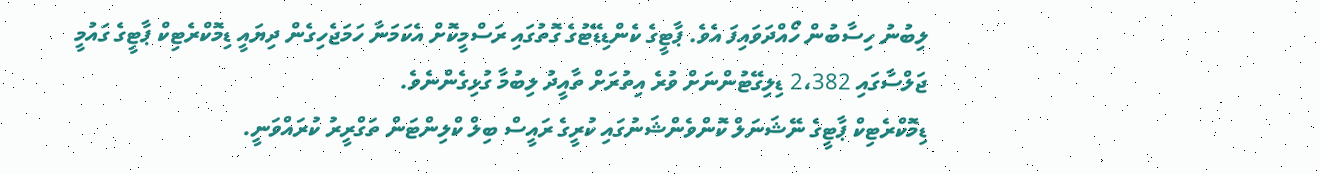ލިބުނު ހިސާބުން ހޯއްދަވައިފަ އެވެ. ޕާޓީގެ ކެންޑިޑޭޓުގެ ގޮތުގައި ރަސްމީކޮށް އެކަމަނާ ހަމަޖެހިގެން ދިޔައީ ޑިމޮކްރެޓިކް ޕާޓީގެ ގައުމީ ޖަލްސާގައި 2،382 ޑިލިގޭޓުންނަށް ވުރެ އިތުރަށް ތާއީދު ލިބުމާ ގުޅިގެންނެވެ.
ޑިމޮކްރެޓިކް ޕާޓީގެ ނޭޝަނަލް ކޮންވެންޝަނުގައި ކުރީގެ ރައީސް ބިލް ކްލިންޓަން ތަގްރީރު ކުރައްވަނީ.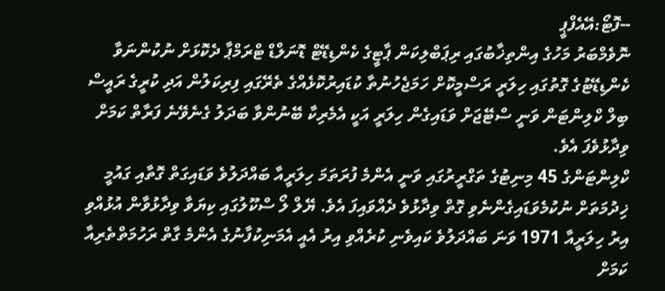--ފޮޓޯ:އޭއެފްޕީ
ނޮވެމްބަރު މަހުގެ އިންތިޚާބުގައި ރިޕަބްލިކަން ޕާޓީގެ ކެންޑިޑޭޓް ޑޮނަލްޑް ޓްރަމްޕާ ދެކޮޅަށް ނުކުންނަވާ ކެންޑިޑޭޓުގެ ގޮތުގައި ހިލަރީ ރަސްމީކޮށް ހަމަޖެހުނުތާ ކުޑައިރުކޮޅެއްގެ ތެރޭގައި ފިރިކަލުން އަދި ކުރީގެ ރައީސް ބިލް ކްލިންޓަން ވަނީ ސްޓޭޖަށް ވަޑައިގެން ހިލަރީ އަކީ އެމެރިކާ ބޭނުންވާ ބަދަލު ގެނެވޭނެ ފަރާތް ކަމަށް ވިދާޅުވެފަ އެވެ.
ކްލިންޓަންގެ 45 މިނިޓުގެ ތަގްރީރުގައި ވަނީ އެންމެ ފުރަތަމަ ހިލަރީއާ ބައްދަލުވެ ވަޑައިގަތް ގޮތާއި ގައުމީ ޚިދުމަތަށް ނުކުމެވަޑައިގެންނެވި ގޮތް ވިދާޅުވެ ދެއްވައިފަ އެވެ. ޔޭލް ލޯ ސްކޫލުގައި ކިޔަވާ ވިދާޅުވާން އުޅުއްވި އިރު ހިލަރީއާ 1971 ވަނަ ބައްދަލުވެ ކައިވެނި ކުރެއްވި އިރު އެއީ އެމަނިކުފާނުގެ އެންމެ ގާތް ރަހުމަތްތެރިއާ ކަމަށް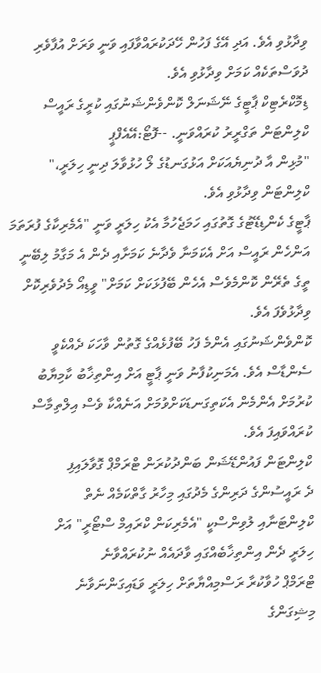ވިދާޅުވި އެވެ. އަދި އޭގެ ފަހުން ހޭދަކުރައްވާފައި ވަނީ ވަރަށް އުފާވެރި ދުވަސްތަކެއް ކަމަށް ވިދާޅުވި އެވެ.
ޑިމޮކްރެޓިކް ޕާޓީގެ ނޭޝަނަލް ކޮންވެންޝަނުގައި ކުރީގެ ރައީސް ކްލިންޓަން ތަގްރީރު ކުރައްވަނީ. --ފޮޓޯ:އޭއެފްޕީ
"މުޅިން އާ ދުނިޔެއަކަށް އަޅުގަނޑުގެ ލޯ ހުޅުވާލަ ދިނީ ހިލަރީ،" ކްލިންޓަން ވިދާޅުވި އެވެ.
ޕާޓީގެ ކެންޑިޑޭޓުގެ ގޮތުގައި ހަމަޖެހުމާ އެކު ހިލަރީ ވަނީ "އެމެރިކާގެ ފުރަތަމަ އަންހެން ރައީސް އަށް އެކަމަނާ ވެދާނެ ކަމަށާއި ދެން އެ މަގާމު ލިބޭނީ ތީގެ ތެރޭން ކޮންމެވެސް އެހެން ބޭފުޅަކަށް ކަމަށް" ވީޑިއޯ މެދުވެރިކޮށް ވިދާޅުވެފަ އެވެ.
ކޮންވެންޝަނުގައި އެންމެ ފަހު ބޭފުޅެއްގެ ގޮތުން ވާހަކަ ދެއްކެވީ ސެންޑާސް އެވެ. އެމަނިކުފާނު ވަނީ ޕާޓީ އަށް އިންތިޚާބު ކާމިޔާބު ކުރުމަށް އެންމެން އެކަތިގަނޑަކަށްވުމަށް އަނެއްކާ ވެސް އިލްތިމާސް ކުރައްވައިފަ އެވެ.
ކްލިންޓަން ފައުންޑޭޝަން ބަންދުކުރަން ޓްރަމްޕް ގޮވާލައިފި
ދެ ރައީސުންގެ ދަރިންގެ މެދުގައި މިހާރު ގާތްކަމެއް ނެތް
ކްލިންޓަނާއި ލުވިންސްކީ "އެމެރިކަން ކްރައިމް ސްޓޯރީ" އަށް
ހިލަރީ ދެން އިންތިޚާބެއްގައި ވާދައެއް ނުކުރައްވާނެ
ޓްރަމްޕް ހުވާކުރާ ރަސްމިއްޔާތަށް ހިލަރީ ވަޑައިގަންނަވާނެ
މިޝިގަންގެ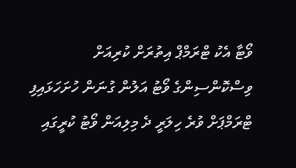ވޯޓާ އެކު ޓްރަމްޕް އިތުރަށް ކުރިއަށް
ވިސްކޮންސިންގެ ވޯޓު އަލުން ގުނަން ހުށަހަޅައިފި
ޓްރަމްޕަށް ވުރެ ހިލަރީ ދެ މިލިއަން ވޯޓު ކުރީގައި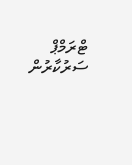ޓްރަމްޕް ސަރުކާރުން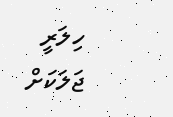ހިލަރީ ޖަލަކަށް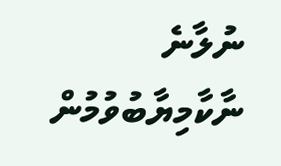ނުލާނެ
ނާކާމިޔާބުވުމުން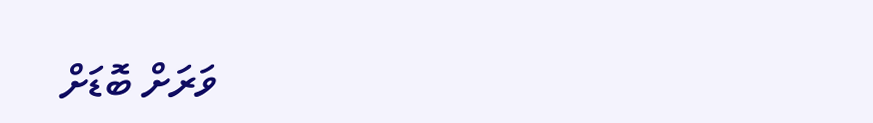ވަރަށް ބޮޑަށް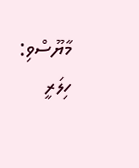މާޔޫސްވި: ހިލަރީ